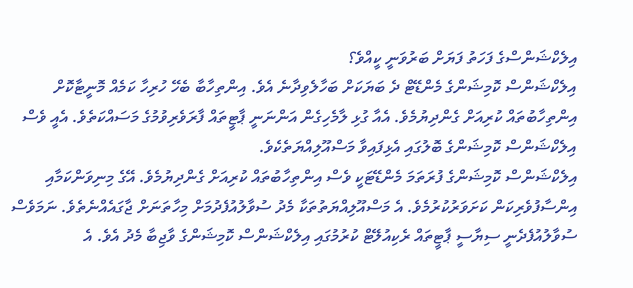އިލެކްޝަންސްގެ ފަހަތު ފަޔަށް ބަރުވަނީ ކީއްވެ؟
އިލެކްޝަންސް ކޮމިޝަންގެ މެންޑޭޓް ދެ ބަޔަކަށް ބަހާލެވިދާނެ އެވެ. އިންތިހާބާ ބެހޭ ހުރިހާ ކަމެއް މޮނީޓާކޮށް އިންތިހާބުތައް ކުރިއަށް ގެންދިޔުމެވެ. އެއާ ގުޅި ލާމެހިގެން އަންނަނީ ޕާޓީތައް ފާރަވެރިވުމުގެ މަސައްކަތެވެ. އެއީ ވެސް އިލެކްޝަންސް ކޮމިޝަންގެ ބޮލުގައި އެޅިފައިވާ މަސްއޫލިއްޔަތެކެވެ.
އިލެކްޝަންސް ކޮމިޝަންގެ ފުރަތަމަ މެންޑޭޓަކީ ވެސް އިންތިހާބުތައް ކުރިއަށް ގެންދިޔުމެވެ. އޭގެ މިނިވަންކަމާއި އިންސާފުވެރިކަން ކަށަވަރުކުރުމެވެ. އެ މަސްއޫލިއްޔަތުތަކާ މެދު ސުވާލުއުފެދުމަށް މިހާތަނަށް ޖާގައެއްނެތެވެ. ނަމަވެސް ސުވާލުއުފެދެނީ ސިޔާސީ ޕާޓީތައް ރެކިއުލޭޓް ކުރުމުގައި އިލެކްޝަންސް ކޮމިޝަންގެ ވާޖިބާ މެދު އެވެ. އެ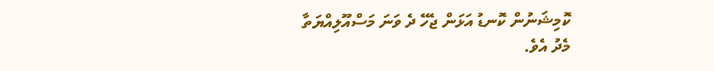ކޮމިޝަނުން ކޮނޑު އަޅަން ޖެހޭ ދެ ވަނަ މަސްއޫލިއްޔަތާ މެދު އެވެ.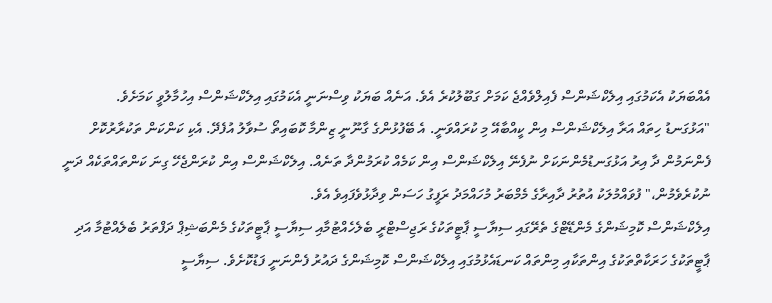އެއްބަޔަކު އެކަމުގައި އިލެކްޝަންސް ފެއިލްވެއްޖެ ކަމަށް ގަބޫލުކުރެ އެވެ. އަނެއް ބަޔަކު ވިސްނަނީ އެކަމުގައި އިލެކްޝަންސް އިހުމާލުވީ ކަމަށެވެ.
"އަޅުގަނޑު ހިތައް އަރާ އިލެކްޝަންސް އިން ކީއްބާއޭ މި ކުރައްވަނީ. އެ ބޭފުޅުންގެ ގާނޫނީ ޒިންމާ ކޮބައިތޯ ސުވާލު އުފެދޭ. އެކި ކަންކަން ތަކުރާރުކޮށް ފެންނަމުން ދާ އިރު އަޅުގަނޑުމެންނަކަށް ނުފެނޭ އިލެކްޝަންސް އިން ކަމެއް ކުރަމުންދާ ތަނެއް. އިލެކްޝަންސް އިން ކުރަންޖެހޭ ގިނަ ކަންތައްތަކެއް ދަނީ ނުކުރެވެމުން،" ފުވައްމުލަކު އުތުރު ދާއިރާގެ މެމްބަރު މުހައްމަދު ރަފީގު ހަސަން ވިދާޅުވެފައިވެ އެވެ.
އިލެކްޝަންސް ކޮމިޝަންގެ މެންޑޭޓްގެ ތެރޭގައި ސިޔާސީ ޕާޓީތަކުގެ ރަޖިސްޓްރީ ބެލެހެއްޓުމާއި ސިޔާސީ ޕާޓީތަކުގެ މެންބަޝިޕް ދަފްތަރު ބެލެއްޓުމާ އަދި ޕާޓީތަކުގެ ހަރަކާތްތަކުގެ އިންތަކާއި މިންތައް ކަނޑައެޅުމުގައި އިލެކްޝަންސް ކޮމިޝަންގެ ދައުރު ފެންނަނީ ފަޑުކޮށެވެ. ސިޔާސީ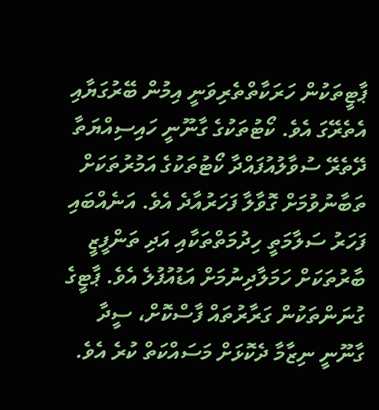ޕާޓީތަކުން ހަރަކާތްތެރިވަނީ އިމުން ބޭރުގަޔާއި އެތެރޭގަ އެވެ. ކޯޓުތަކުގެ ގާނޫނީ ހައިސިއްޔަތާ ދޭތެރޭ ސުވާލުއުފައްދާ ކޯޓުތަކުގެ އަމުރުތަކަށް ތަބާނުވުމަށް ގޮވާލާ ފަހަރުއާދެ އެވެ. އަނެއްބައި ފަހަރު ސަލާމަތީ ހިދުމަތްތަކާއި އަދި ތަންފީޒީ ބާރުތަކަށް ހަމަލާދިނުމަށް އަޑުއުފުލެ އެވެ. ޕާޓީގެ ގުނަންތަކުން ގަރާރުތައް ފާސްކޮށް، ސީދާ ގާނޫނީ ނިޒާމާ ދެކޮޅަށް މަސައްކަތް ކުރެ އެވެ.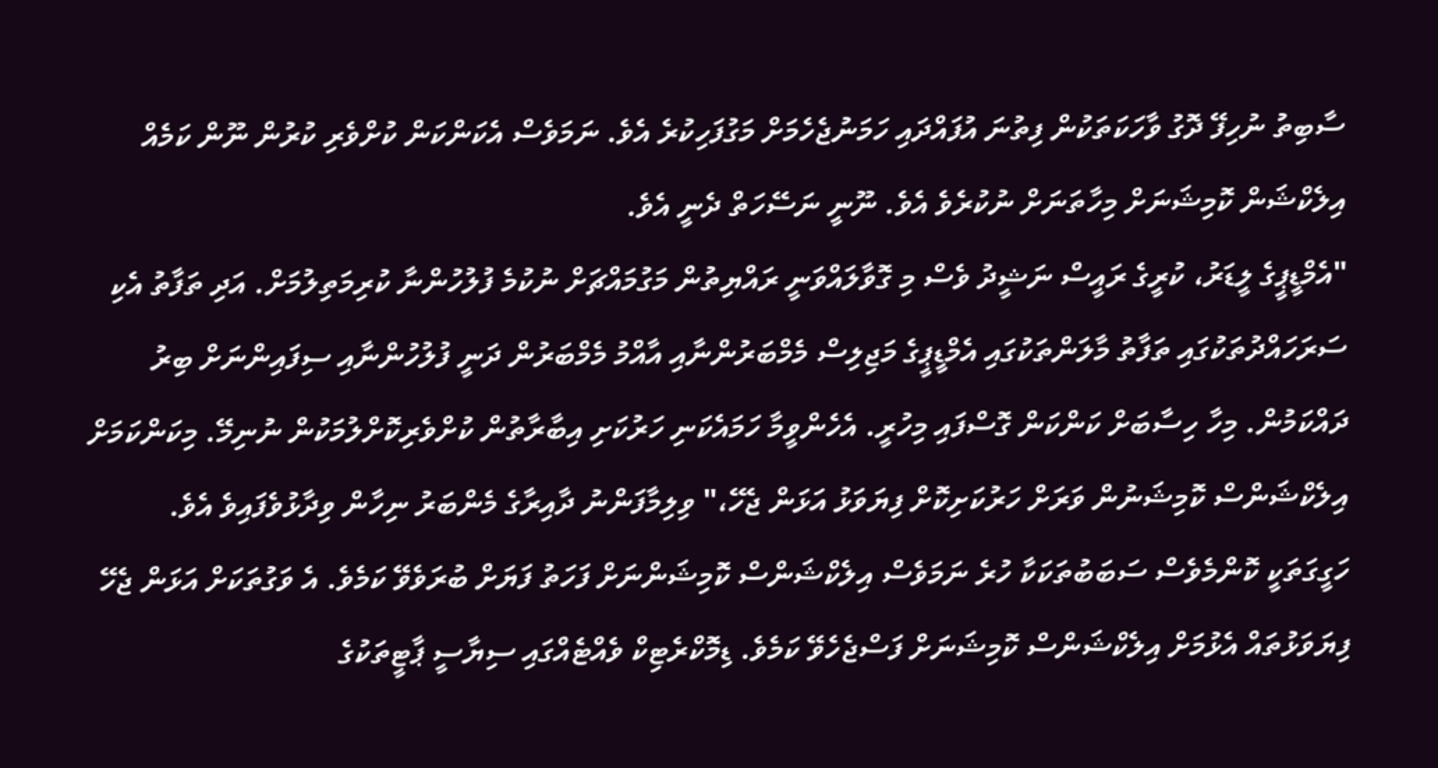ސާބިތު ނުހިފޭ ދޮގު ވާހަކަތަކުން ފިތުނަ އުފައްދައި ހަމަނުޖެހެމަށް މަގުފަހިކުރެ އެވެ. ނަމަވެސް އެކަންކަން ކުށްވެރި ކުރުން ނޫން ކަމެއް އިލެކްޝަން ކޮމިޝަނަށް މިހާތަނަށް ނުކުރެވެ އެވެ. ނޫނީ ނަސޭހަތް ދެނީ އެވެ.
"އެމްޑީޕީގެ ލީޑަރު، ކުރީގެ ރައީސް ނަޝީދު ވެސް މި ގޮވާލައްވަނީ ރައްޔިތުން މަގުމައްޗަށް ނުކުމެ ފުލުހުންނާ ކުރިމަތިލުމަށް. އަދި ތަފާތު އެކި ސަރަހައްދުތަކުގައި ތަފާތު މާލަންތަކުގައި އެމްޑީޕީގެ މަޖިލިސް މެމްބަރުންނާއި އާއްމު މެމްބަރުން ދަނީ ފުލުހުންނާއި ސިފައިންނަށް ބިރު ދައްކަމުން. މިހާ ހިސާބަށް ކަންކަން ގޮސްފައި މިހުރީ. އެހެންވީމާ ހަމައެކަނި ހަރުކަށި އިބާރާތުން ކުށްވެރިކޮށްލުމަކުން ނުނިމޭ. މިކަންކަމަށް އިލެކްޝަންސް ކޮމިޝަނުން ވަރަށް ހަރުކަށިކޮށް ފިޔަވަޅު އަޅަން ޖެހޭ،" ވިލިމާފަންނު ދާއިރާގެ މެންބަރު ނިހާން ވިދާޅުވެފައިވެ އެވެ.
ހަގީގަތަކީ ކޮންމެވެސް ސަބަބުތަކަކާ ހުރެ ނަމަވެސް އިލެކްޝަންސް ކޮމިޝަންނަށް ފަހަތު ފަޔަށް ބުރަވެވޭ ކަމެވެ. އެ ވަގުތަކަށް އަޅަން ޖެހޭ ފިޔަވަޅުތައް އެޅުމަށް އިލެކްޝަންސް ކޮމިޝަނަށް ފަސްޖެހެވޭ ކަމެވެ. ޑިމޮކްރެޓިކް ވެއްޓެއްގައި ސިޔާސީ ޕާޓީތަކުގެ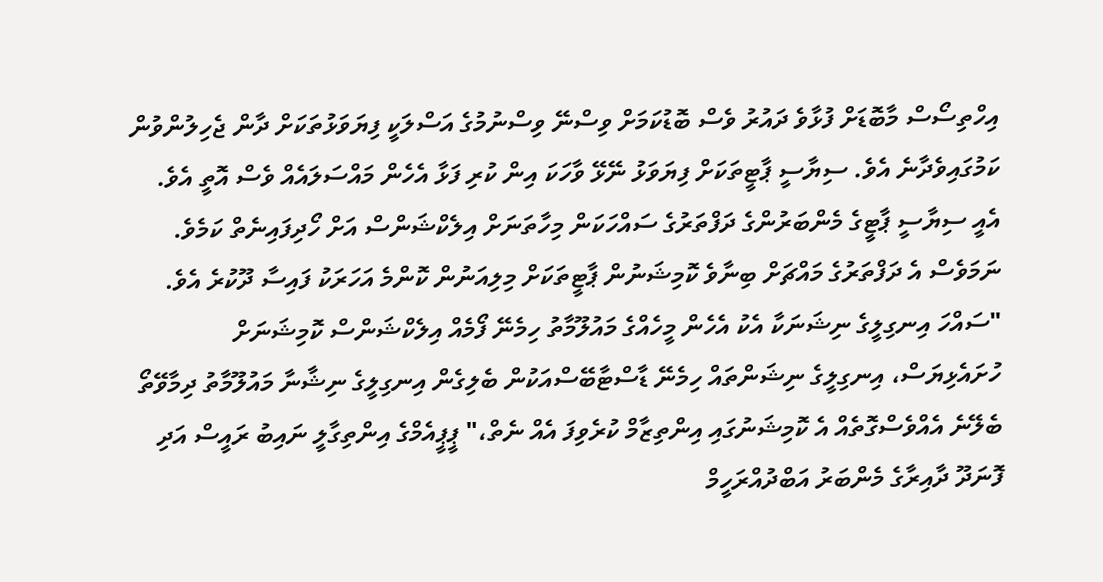އިހްތިސޯސް މާބޮޑަށް ފުޅާވެ ދައުރު ވެސް ބޮޑުކަމަށް ވިސްނޭ ވިސްނުމުގެ އަސްލަކީ ފިޔަވަޅުތަކަށް ދާން ޖެހިލުންވުން ކަމުގައިވެދާނެ އެވެ. ސިޔާސީ ޕާޓީތަކަށް ފިޔަވަޅު ނޭޅޭ ވާހަކަ އިން ކުރި ފަޅާ އެހެން މައްސަލައެއް ވެސް އޮތީ އެވެ. އެއީ ސިޔާސީ ޕާޓީގެ މެންބަރުންގެ ދަފްތަރުގެ ސައްހަކަން މިހާތަނަށް އިލެކްޝަންސް އަށް ހޯދިފައިނެތް ކަމެވެ. ނަމަވެސް އެ ދަފްތަރުގެ މައްޗަށް ބިނާވެ ކޮމިޝަނުން ޕާޓީތަކަށް މިލިއަނުން ކޮންމެ އަހަރަކު ފައިސާ ދޫކުރެ އެވެ.
"ސައްހަ އިނގިލީގެ ނިޝަނަކާ އެކު އެހެން މީހެއްގެ މައުލޫމާތު ހިމެނޭ ފޯމެއް އިލެކްޝަންސް ކޮމިޝަނަށް ހުށައެޅިޔަސް، އިނގިލީގެ ނިޝަންތައް ހިމެނޭ ޑާސްޓާބޭސްއަކުން ބެލިގެން އިނގިލީގެ ނިޝާނާ މައުލޫމާތު ދިމާވޭތޯ ބެލޭނެ އެއްވެސްގޮތެއް އެ ކޮމިޝަނުގައި އިންތިޒާމް ކުރެވިފަ އެއް ނެތް،" ޕީޕީއެމްގެ އިންތިގާލީ ނައިބު ރައީސް އަދި ފޮނަދޫ ދާއިރާގެ މެންބަރު އަބްދުއްރަހީމް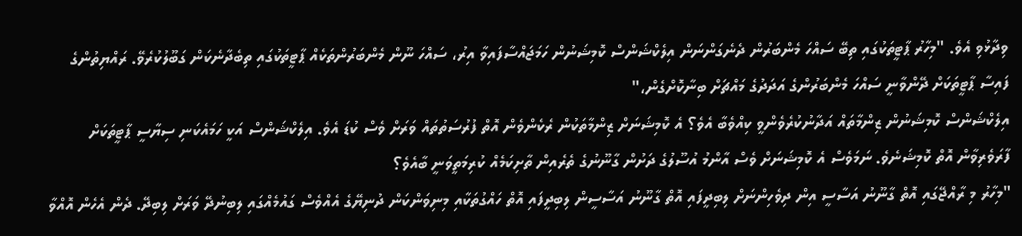ވިދާޅުވި އެވެ. "މިހާރު ޕާޓީތަކުގައި ތިބޭ ސައްހަ މެންބަރުން ދެނެގަންނަން އިލެކްޝަންސް ކޮމިޝަނުން ހަމަޖައްސާފައިވާ އިރު، ސައްހަ ނޫން މެންބަރުންތަކެއް ޕާޓީތަކުގައި ތިބެދާނެކަން ގަބޫލުކުރެވޭ. ރައްޔިތުންގެ ފައިސާ ޕާޓީތަކަށް ދޭންވާނީ ސައްހަ މެންބަރުންގެ އަދަދުގެ މައްޗަށް ބިނާކޮށްގެން،"
އިލެކްޝަންސް ކޮމިޝަނުން ޒިންމާތައް އަދާނުކުރެވެންވީ ކިއްވެބާ އެވެ؟ އެ ކޮމިޝަނަށް ޒިންމާތަކުން ރެކެންވެން އޮތް ފުރުސަތުތައް ވަރަށް ވެސް ކުޑަ އެވެ. އިލެކްޝަންސް އަކީ ހަމައެކަނި ސިޔާސީ ޕާޓީތަކަށް ފާރަވެރިވާން އޮތް ކޮމިޝަނެވެ. ނަމަވެސް އެ ކޮމިޝަނަށް ވެސް އާންމު އުސޫލުގެ ދަށުން ގާނޫނުގެ ތެރެއިން ތާށިކަމެއް ކުރިމަތީވަނީ ބާއެވެ؟
"މިހާރު މި ރާއްޖޭގައި އޮތް ގާނޫނު އަސާސީ އިން ދިވެހިންނަށް ލިބިދީފައި އޮތް ގާނޫނު އަސާސީން ލިބިދީފައި އޮތް ހައްގުތަކާއި މިނިވަންކަން ދުނިޔޭގެ އެއްވެސް ގައުމެއްގައި ލިބިނުދޭ ވަރަށް ލިބިދޭ. ދެން އެހެން އޮއްވާ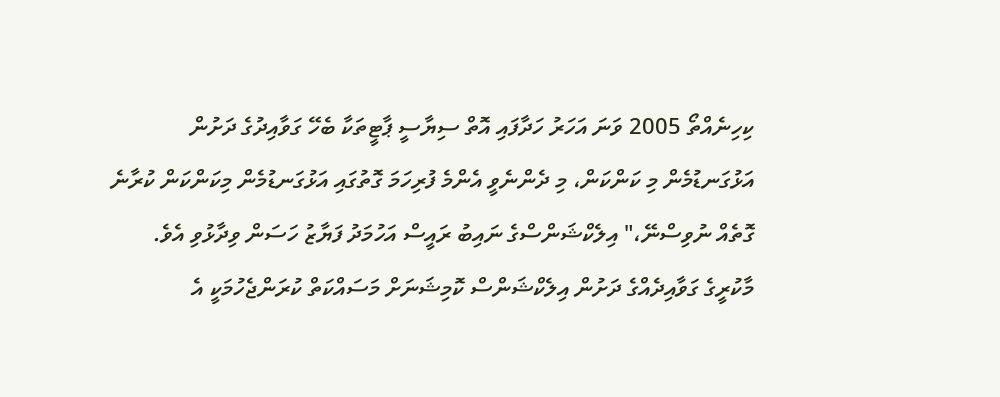ކިހިނެއްތޯ 2005 ވަނަ އަހަރު ހަދާފައި އޮތް ސިޔާސީ ޕާޓީތަކާ ބެހޭ ގަވާއިދުގެ ދަށުން އަޅުގަނޑުމެން މި ކަންކަން، މި ދެންނެވީ އެންމެ ފުރިހަމަ ގޮތުގައި އަޅުގަނޑުމެން މިކަންކަން ކުރާނެ ގޮތެއް ނުވިސްނޭ،" އިލެކްޝަންސްގެ ނައިބު ރައީސް އަހުމަދު ފަޔާޒު ހަސަން ވިދާޅުވި އެވެ.
މާކުރީގެ ގަވާއިދެއްގެ ދަށުން އިލެކްޝަންސް ކޮމިޝަނަށް މަސައްކަތް ކުރަންޖެހުމަކީ އެ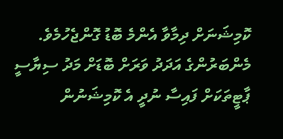ކޮމިޝަނަށް ދިމާވާ އެންމެ ބޮޑު ގޮންޖެހުމެވެ. މެންބަރުންގެ އަދަދު ވަރަށް ބޮޑަށް މަދު ސިޔާސީ ޕާޓީތަކަށް ފައިސާ ނުދީ އެ ކޮމިޝަނުން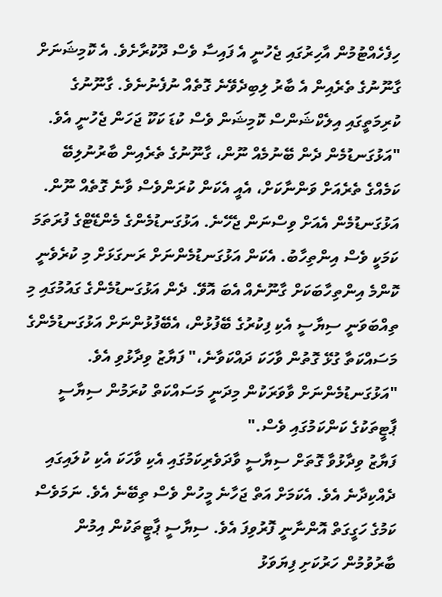ހިފެހެއްޓުމުން އާހިރުގައި ޖެހުނީ އެ ފައިސާ ވެސް ދޫކުރާށެވެ. އެ ކޮމިޝަނަށް ގާނޫނުގެ ތެރެއިން އެ ބާރު ލިބިދެވޭނެ ގޮތެއް ނުފެނުނެވެ. ގާނޫނުގެ ކުރިމަތީގައި އިލެކްޝަންސް ކޮމިޝަން ވެސް ކުޑަ ކަކޫ ޖަހަން ޖެހުނީ އެވެ.
"އަޅުގަނޑުމެން ދެން ބޭނުމެއް ނޫން، ގާނޫނުގެ ތެރެއިން ބާރުނުލިބޭ ކަމެއްގެ ތެރެއަށް ވަންނާކަށް، އެއީ އެކަން ކުރަންވެސް ވާނެ ގޮތެއް ނޫން. އަޅުގަނޑުމެން އެއަށް ވިސްނަން ޖެހޭނެ. އަޅުގަނޑުމެންގެ މެންޑޭޓްގެ ފުރަތަމަ ކަމަކީ ވެސް އިންތިހާބު. އެކަން އަޅުގަނޑުމެންނަށް ރަނގަޅަށް މި ކުރެވެނީ ކޮންމެ އިންތިހާބަކަށް ގާނޫނެއް އެބަ އޮވޭ. ދެން އަޅުގަނޑުމެންގެ ގައުމުގައި މި ތިއްބަވަނީ ސިޔާސީ އެކި ފިކުރުގެ ބޭފުޅުން، އެބޭފުޅުންނަށް އަޅުގަނޑުމެންގެ މަސައްކަތާ ގުޅޭ ގޮތުން ވާހަކަ ދައްކަވާނެ،" ފަޔާޒު ވިދާޅުވި އެވެ. "އަޅުގަނޑުމެންނަށް ވާވަރަކުން މިދަނީ މަސައްކަތް ކުރަމުން ސިޔާސީ ޕާޓީތަކުގެ ކަންކަމުގައި ވެސް."
ފަޔާޒު ވިދާޅުވާ ގޮތަށް ސިޔާސީ ވާދަވެރިކަމުގައި އެކި ވާހަކަ އެކި ކުލައިގައި ދެއްކިދާނެ އެވެ. އެކަމަށް އަތް ޖަހާނެ މީހުން ވެސް ތިބޭނެ އެވެ. ނަމަވެސް ކަމުގެ ހަގީގަތް އޮންނާނީ ފޮރުވިފަ އެވެ. ސިޔާސީ ޕާޓީތަކުން އިމުން ބާރުވުމުން ހަރުކަށި ފިޔަވަޅު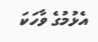އެޅުމުގެ ވާހަކަ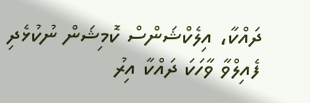ދައްކާ، އިލެކްޝަންސް ކޮމިޝަން ނުކުޅެދި ފެއިލްވާ ވާހަކަ ދައްކާ އިރު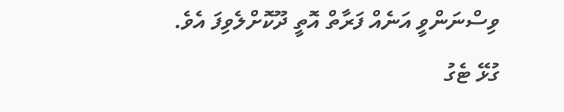ވިސްނަންވީ އަނެއް ފަރާތް އޮތީ ދޫކޮށްލެވިފަ އެވެ.
ގުޅޭ ޓެގު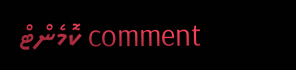comment ކޮމެންޓް